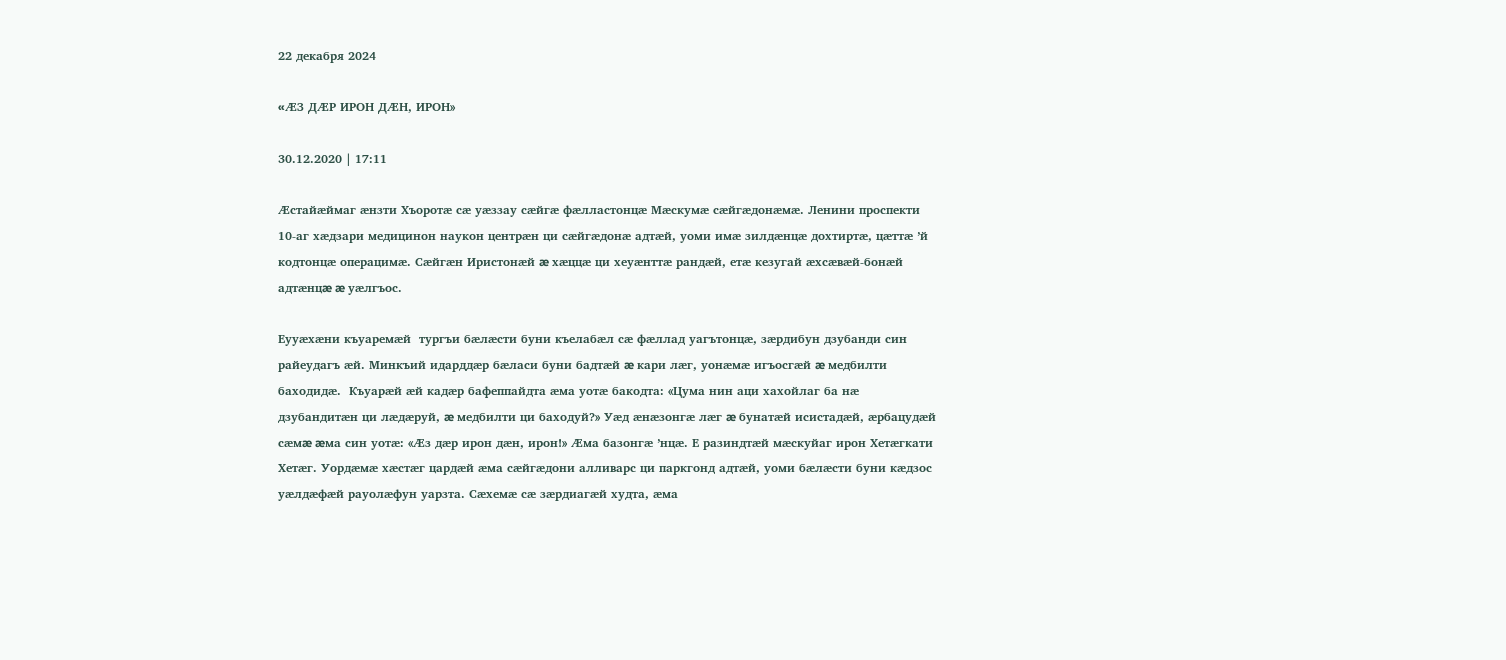22 декабря 2024

«ÆЗ ДÆР ИРОН ДÆН, ИРОН»

30.12.2020 | 17:11

Æстайæймаг æнзти Хъоротæ сæ уæззау сæйгæ фæлластонцæ Мæскумæ сæйгæдонæмæ. Ленини проспекти 10-аг хæдзари медицинон наукон центрæн ци сæйгæдонæ адтæй, уоми имæ зилдæнцæ дохтиртæ, цæттæ ’й кодтонцæ операцимæ. Сæйгæн Иристонæй æ хæццæ ци хеуæнттæ рандæй, етæ кезугай æхсæвæй-бонæй адтæнцæ æ уæлгъос.

Еууæхæни къуаремæй  тургъи бæлæсти буни къелабæл сæ фæллад уагътонцæ, зæрдибун дзубанди син райеудагъ æй. Минкъий идарддæр бæласи буни бадтæй æ кари лæг, уонæмæ игъосгæй æ медбилти баходидæ.  Къуарæй æй кадæр бафеппайдта æма уотæ бакодта: «Цума нин аци хахойлаг ба нæ дзубандитæн ци лæдæруй, æ медбилти ци баходуй?» Уæд æнæзонгæ лæг æ бунатæй исистадæй, æрбацудæй сæмæ æма син уотæ: «Æз дæр ирон дæн, ирон!» Æма базонгæ ’нцæ. Е разиндтæй мæскуйаг ирон Хетæгкати Хетæг. Уордæмæ хæстæг цардæй æма сæйгæдони алливарс ци паркгонд адтæй, уоми бæлæсти буни кæдзос уæлдæфæй рауолæфун уарзта. Сæхемæ сæ зæрдиагæй худта, æма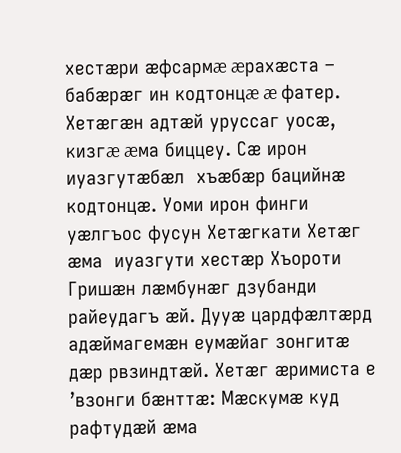хестæри æфсармæ æрахæста – бабæрæг ин кодтонцæ æ фатер. Хетæгæн адтæй уруссаг уосæ, кизгæ æма биццеу. Сæ ирон иуазгутæбæл  хъæбæр бацийнæ кодтонцæ. Уоми ирон финги уæлгъос фусун Хетæгкати Хетæг æма  иуазгути хестæр Хъороти Гришæн лæмбунæг дзубанди райеудагъ æй. Дууæ цардфæлтæрд  адæймагемæн еумæйаг зонгитæ дæр рвзиндтæй. Хетæг æримиста е ’взонги бæнттæ: Мæскумæ куд рафтудæй æма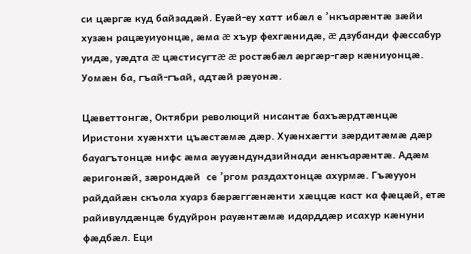си цæргæ куд байзадæй. Еуæй-еу хатт ибæл е ’нкъарæнтæ зæйи хузæн рацæуиуонцæ, æма æ хъур фехгæнидæ, æ дзубанди фæссабур уидæ, уæдта æ цæстисугтæ æ ростæбæл æргæр-гæр кæниуонцæ. Уомæн ба, гъай-гъай, адтæй рæуонæ.

Цæветтонгæ, Октябри революций нисантæ бахъæрдтæнцæ Иристони хуæнхти цъæстæмæ дæр. Хуæнхæгти зæрдитæмæ дæр бауагътонцæ нифс æма æууæндундзийнади æнкъарæнтæ. Адæм  æригонæй, зæрондæй  се ’ргом раздахтонцæ ахурмæ. Гъæууон райдайæн скъола хуарз бæрæггæнæнти хæццæ каст ка фæцæй, етæ райивулдæнцæ будуйрон рауæнтæмæ идарддæр исахур кæнуни фæдбæл. Еци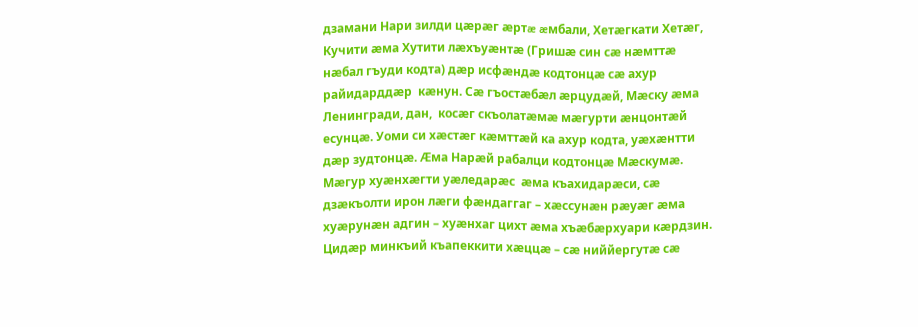дзамани Нари зилди цæрæг æртæ æмбали, Хетæгкати Хетæг, Кучити æма Хутити лæхъуæнтæ (Гришæ син сæ нæмттæ нæбал гъуди кодта) дæр исфæндæ кодтонцæ сæ ахур райидарддæр  кæнун. Сæ гъостæбæл æрцудæй, Мæску æма Ленингради, дан,  косæг скъолатæмæ мæгурти æнцонтæй есунцæ. Уоми си хæстæг кæмттæй ка ахур кодта, уæхæнтти дæр зудтонцæ. Æма Нарæй рабалци кодтонцæ Мæскумæ. Мæгур хуæнхæгти уæледарæс  æма къахидарæси, сæ дзæкъолти ирон лæги фæндаггаг – хæссунæн рæуæг æма хуæрунæн адгин – хуæнхаг цихт æма хъæбæрхуари кæрдзин. Цидæр минкъий къапеккити хæццæ – сæ ниййергутæ сæ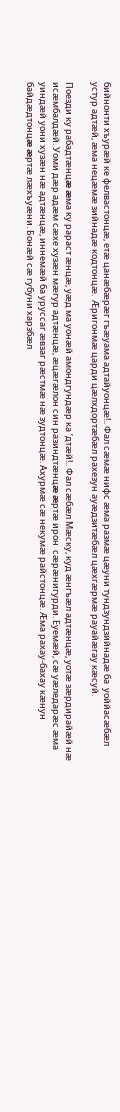бийнонти хъурæй ке фелвастонцæ, етæ цанæбæрæг гъæуама адтайуонцæ!.. Фал сæмæ нифс æма размæ цæуни тундзундзийнадæ ба  уоййасæбæл устур адтæй, æма нецæмæ зийнадæ кодтонцæ.  Æригонмæ царди цæлхдортæбæл рахезун ауæдзитæбæл цæхгæрмæ рауайæгау кæсуй.

Поезди ку рабадтæнцæ æма ку рараст æнцæ, уæд ма уонæй амондгундæр ка ’дтæй!.. Фал сæбæл Мæску, куд æнгъæл адтæнцæ, уотæ зæрдирайæй нæ исæмбалдæй. Уоми дæр адæм сæхе хузæн мæгур адтæнцæ, æцæгæлон син разиндтæнцæ æртæ ирон  сæрæнигурди. Еуемæй, сæ уæледарæс æма уиндæй уони хузæн нæ адтæнцæ, иннемæй ба уруссаг æвзаг рæстмæ нæ зудтонцæ. Ахурмæ сæ некумæ райстонцæ. Æма рахау-бахау кæнун байдæдтонцæ æртæ лæхъуæни. Бонæй сæ губуни харзбæл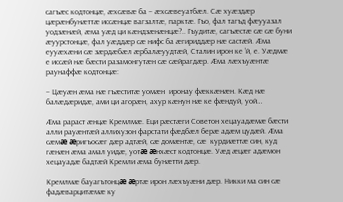сагъæс кодтонцæ, æхсæвæ ба – æхсæвеуатбæл. Сæ хуæздæр цæрæнбунæттæ иссæнцæ вагзалтæ, парктæ. Гъо, фал тагъд фæууазал уодзæнæй, æма уæд ци кæндзæнæнцæ?.. Гъудитæ, сагъæстæ сæ сæ буни æуурстонцæ, фал уæддæр сæ нифс ба æгириддæр нæ састæй. Æма еууæхæни сæ зæрдæбæл æрбалæуудтæй, Сталин ирон ке ’й, е. Уæдмæ е иссæй нæ бæсти разамонгутæн сæ сæйрагдæр. Æма лæхъуæнтæ раунаффæ кодтонцæ:

– Цæуæн æма нæ гъæститæ уомæн  иронау фæккæнæн. Кæд нæ балæдæридæ, ами ци агорæн, ахур кæнун нæ ке фæндуй, уой…

Æма рараст æнцæ Кремлмæ. Еци рæстæги Советон хецауадæмæ бæсти алли рауæнтæй аллихузон фарстати фæдбæл берæ адæм цудæй. Æма сæмæ æригъосæг дæр адтæй, сæ домæнтæ, сæ  курдиæттæ син, куд гæнæн æма амал уидæ, уотæ æнхæст кодтонцæ. Уæд æцæг адæмон хецауадæ бадтæй Кремли æма бунæтти дæр.

Кремлмæ бауагътонцæ æртæ ирон лæхъуæни дæр. Никки ма син сæ фадæварцитæмæ ку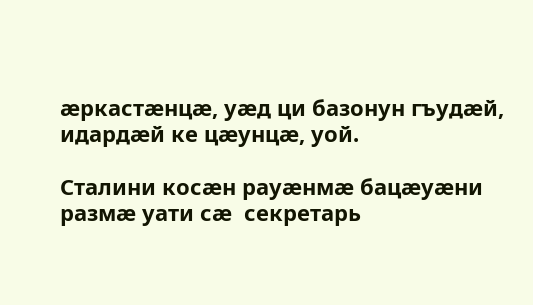æркастæнцæ, уæд ци базонун гъудæй, идардæй ке цæунцæ, уой.

Сталини косæн рауæнмæ бацæуæни размæ уати сæ  секретарь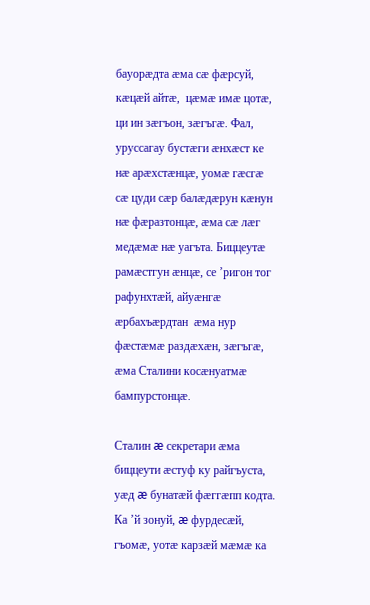бауорæдта æма сæ фæрсуй, кæцæй айтæ,  цæмæ имæ цотæ, ци ин зæгъон, зæгъгæ. Фал, уруссагау бустæги æнхæст ке нæ арæхстæнцæ, уомæ гæсгæ сæ цуди сæр балæдæрун кæнун нæ фæразтонцæ, æма сæ лæг медæмæ нæ уагъта. Биццеутæ рамæстгун æнцæ, се ’ригон тог рафунхтæй, айуæнгæ æрбахъæрдтан  æма нур фæстæмæ раздæхæн, зæгъгæ, æма Сталини косæнуатмæ бампурстонцæ.

Сталин æ секретари æма биццеути æстуф ку райгъуста, уæд æ бунатæй фæггæпп кодта. Ка ’й зонуй, æ фурдесæй, гъомæ, уотæ карзæй мæмæ ка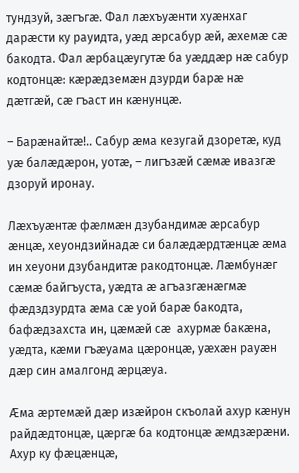тундзуй, зæгъгæ. Фал лæхъуæнти хуæнхаг дарæсти ку рауидта, уæд æрсабур æй, æхемæ сæ бакодта. Фал æрбацæугутæ ба уæддæр нæ сабур кодтонцæ: кæрæдземæн дзурди барæ нæ дæтгæй, сæ гъаст ин кæнунцæ.

– Барæнайтæ!.. Сабур æма кезугай дзоретæ, куд уæ балæдæрон, уотæ, – лигъзæй сæмæ ивазгæ дзоруй иронау.

Лæхъуæнтæ фæлмæн дзубандимæ æрсабур æнцæ, хеуондзийнадæ си балæдæрдтæнцæ æма ин хеуони дзубандитæ ракодтонцæ. Лæмбунæг сæмæ байгъуста, уæдта æ агъазгæнæгмæ фæдздзурдта æма сæ уой барæ бакодта, бафæдзахста ин, цæмæй сæ  ахурмæ бакæна, уæдта, кæми гъæуама цæронцæ, уæхæн рауæн дæр син амалгонд æрцæуа.

Æма æртемæй дæр изæйрон скъолай ахур кæнун райдæдтонцæ, цæргæ ба кодтонцæ æмдзæрæни. Ахур ку фæцæнцæ,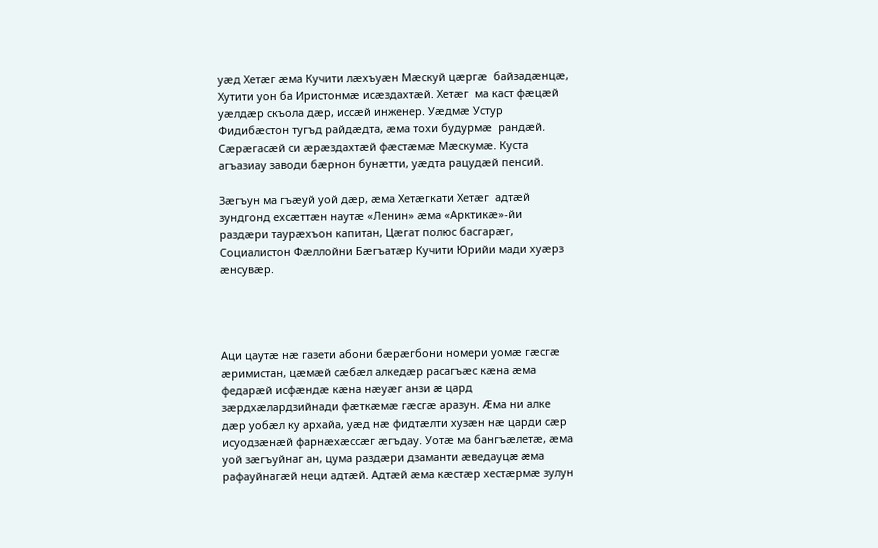уæд Хетæг æма Кучити лæхъуæн Мæскуй цæргæ  байзадæнцæ, Хутити уон ба Иристонмæ исæздахтæй. Хетæг  ма каст фæцæй уæлдæр скъола дæр, иссæй инженер. Уæдмæ Устур Фидибæстон тугъд райдæдта, æма тохи будурмæ  рандæй. Сæрæгасæй си æрæздахтæй фæстæмæ Мæскумæ. Куста агъазиау заводи бæрнон бунæтти, уæдта рацудæй пенсий.

Зæгъун ма гъæуй уой дæр, æма Хетæгкати Хетæг  адтæй зундгонд ехсæттæн наутæ «Ленин» æма «Арктикæ»-йи раздæри таурæхъон капитан, Цæгат полюс басгарæг, Социалистон Фæллойни Бæгъатæр Кучити Юрийи мади хуæрз æнсувæр.




Аци цаутæ нæ газети абони бæрæгбони номери уомæ гæсгæ æримистан, цæмæй сæбæл алкедæр расагъæс кæна æма федарæй исфæндæ кæна нæуæг анзи æ цард зæрдхæлардзийнади фæткæмæ гæсгæ аразун. Æма ни алке дæр уобæл ку архайа, уæд нæ фидтæлти хузæн нæ царди сæр исуодзæнæй фарнæхæссæг æгъдау. Уотæ ма бангъæлетæ, æма уой зæгъуйнаг ан, цума раздæри дзаманти æведауцæ æма рафауйнагæй неци адтæй. Адтæй æма кæстæр хестæрмæ зулун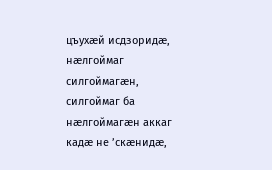цъухæй исдзоридæ, нæлгоймаг силгоймагæн, силгоймаг ба нæлгоймагæн аккаг кадæ не ’скæнидæ,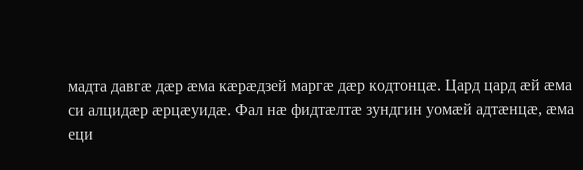мадта давгæ дæр æма кæрæдзей маргæ дæр кодтонцæ. Цард цард æй æма си алцидæр æрцæуидæ. Фал нæ фидтæлтæ зундгин уомæй адтæнцæ, æма еци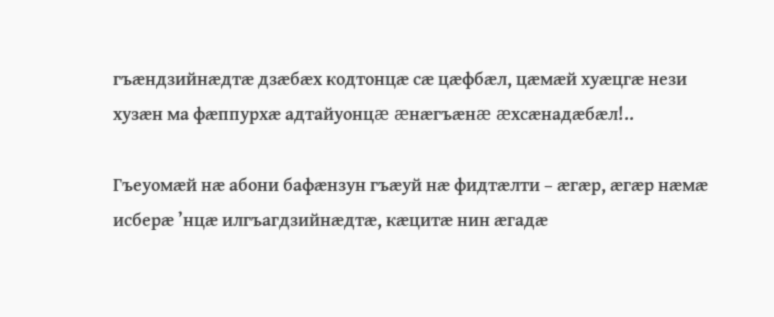гъæндзийнæдтæ дзæбæх кодтонцæ сæ цæфбæл, цæмæй хуæцгæ нези хузæн ма фæппурхæ адтайуонцæ æнæгъæнæ æхсæнадæбæл!..

Гъеуомæй нæ абони бафæнзун гъæуй нæ фидтæлти – æгæр, æгæр нæмæ исберæ ’нцæ илгъагдзийнæдтæ, кæцитæ нин æгадæ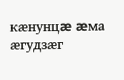кæнунцæ æма æгудзæг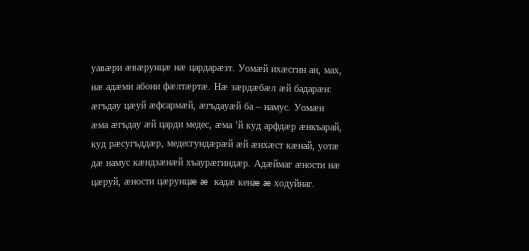уавæри æвæрунцæ нæ цардарæзт. Уомæй ихæсгин ан, мах, нæ адæми абони фæлтæртæ. Нæ зæрдæбæл æй бадарæн: æгъдау цæуй æфсармæй, æгъдауæй ба – намус. Уомæн æма æгъдау æй царди медес, æма ’й куд арфдæр æнкъарай, куд рæсугъддæр, медесгундæрæй æй æнхæст кæнай, уотæ дæ намус кæндзæнæй хъаурæгиндæр. Адæймаг æности нæ цæруй, æности цæрунцæ æ  кадæ кенæ æ ходуйнаг.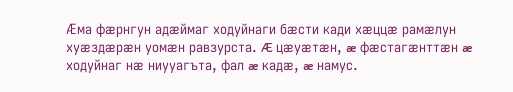Æма фæрнгун адæймаг ходуйнаги бæсти кади хæццæ рамæлун хуæздæрæн уомæн равзурста. Æ цæуæтæн, æ фæстагæнттæн æ ходуйнаг нæ ниууагъта, фал æ кадæ, æ намус.